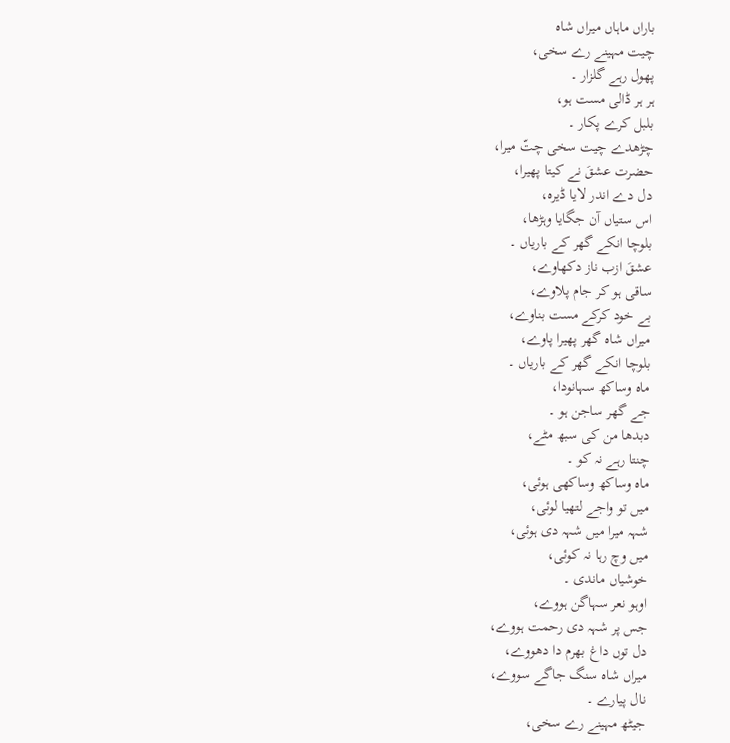باراں ماہاں میراں شاہ
چیت مہینے رے سخی،
پھول رہے گلزار ۔
ہر ہر ڈالی مست ہو،
بلبل کرے پکار ۔
چڑھدے چیت سخی چتّ میرا،
حضرت عشقَ نے کیتا پھیرا،
دل دے اندر لایا ڈیرہ،
اس ستیاں آن جگایا وہڑھا،
بلوچا انکے گھر کے باریاں ۔
عشقَ ازب ناز دکھاوے،
ساقی ہو کر جام پلاوے،
بے خود کرکے مست بناوے،
میراں شاہ گھر پھیرا پاوے،
بلوچا انکے گھر کے باریاں ۔
ماہ وساکھ سہانودا،
جے گھر ساجن ہو ۔
دبدھا من کی سبھ مٹے،
چنتا رہے نہ کو ۔
ماہ وساکھ وساکھی ہوئی،
میں تو واجے لتھیا لوئی،
شہہ میرا میں شہہ دی ہوئی،
میں وچ رہا نہ کوئی،
خوشیاں ماندی ۔
اوہو نعر سہاگن ہووے،
جس پر شہہ دی رحمت ہووے،
دل توں داغ بھرم دا دھووے،
میراں شاہ سنگ جاگے سووے،
نال پیارے ۔
جیٹھ مہینے رے سخی،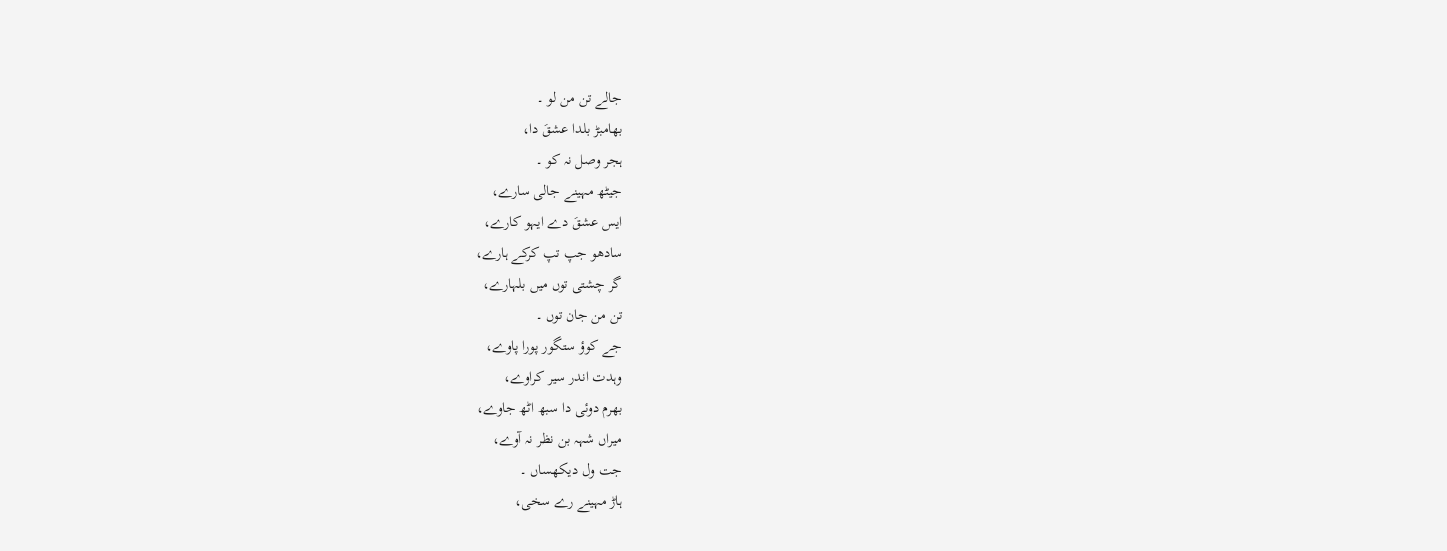جالے تن من لو ۔
بھامبڑ بلدا عشقَ دا،
ہجر وصل نہ کو ۔
جیٹھ مہینے جالی سارے،
ایس عشقَ دے ایہو کارے،
سادھو جپ تپ کرکے ہارے،
گر چشتی توں میں بلہارے،
تن من جان توں ۔
جے کوؤ ستگور پورا پاوے،
وہدت اندر سیر کراوے،
بھرم دوئی دا سبھ اٹھ جاوے،
میراں شہہ بن نظر نہ آوے،
جت ول دیکھساں ۔
ہاڑ مہینے رے سخی،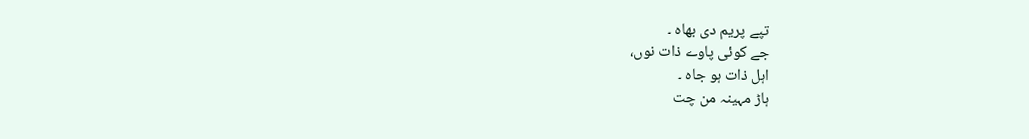تپے پریم دی بھاہ ۔
جے کوئی پاوے ذات نوں،
اہل ذات ہو جاہ ۔
ہاڑ مہینہ من چت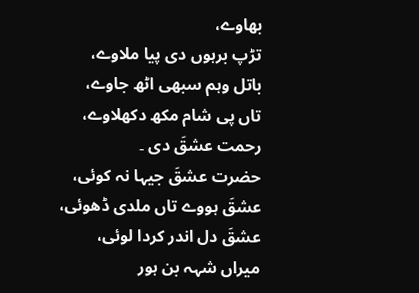بھاوے،
تڑپ برہوں دی پیا ملاوے،
باتل وہم سبھی اٹھ جاوے،
تاں پی شام مکھ دکھلاوے،
رحمت عشقَ دی ۔
حضرت عشقَ جیہا نہ کوئی،
عشقَ ہووے تاں ملدی ڈھوئی،
عشقَ دل اندر کردا لوئی،
میراں شہہ بن ہور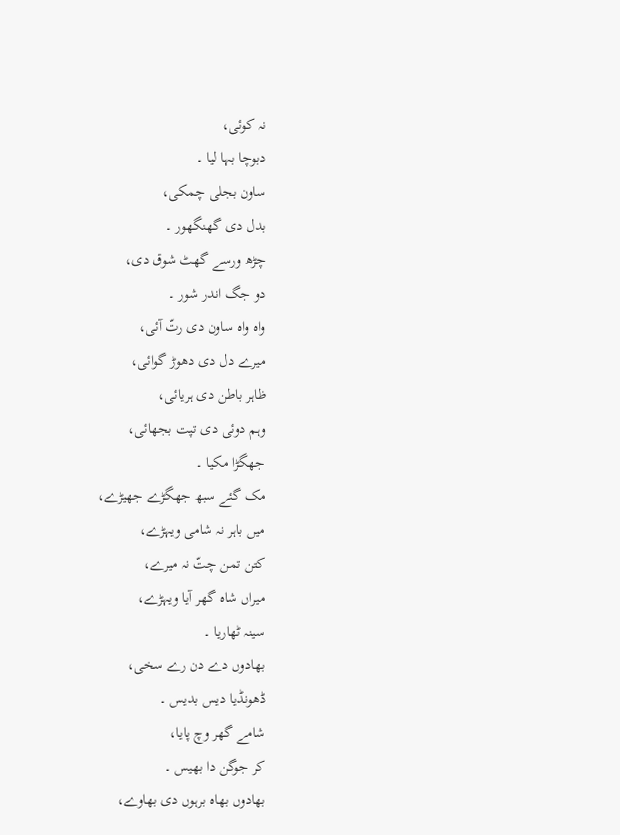نہ کوئی،
دبوچا بہا لیا ۔
ساون بجلی چمکی،
بدل دی گھنگھور ۔
چڑھ ورسے گھٹ شوق دی،
دو جگ اندر شور ۔
واہ واہ ساون دی رتّ آئی،
میرے دل دی دھوڑ گوائی،
ظاہر باطن دی ہریائی،
وہم دوئی دی تپت بجھائی،
جھگڑا مکیا ۔
مک گئے سبھ جھگڑے جھیڑے،
میں باہر نہ شامی ویہڑے،
کتن تمن چتّ نہ میرے،
میراں شاہ گھر آیا ویہڑے،
سینہ ٹھاریا ۔
بھادوں دے دن رے سخی،
ڈھونڈیا دیس بدیس ۔
شامے گھر وچ پایا،
کر جوگن دا بھیس ۔
بھادوں بھاہ برہوں دی بھاوے،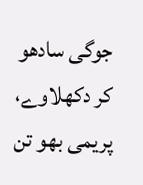جوگی سادھو کر دکھلاوے،
پریمی بھو تن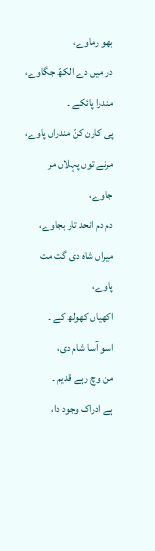بھو رماوے،
در میں دے الکھّ جگاوے،
مندرا پائکے ۔
پی کارن کنّ مندراں پاوے،
مرنے توں پہلاں مر جاوے،
دم دم انحد تار بجاوے،
میراں شاہ دی گت مت پاوے،
اکھیاں کھولھ کے ۔
اسو آسا شام دی،
من وچ رہے قدیم ۔
ہے ادراک وجود دا،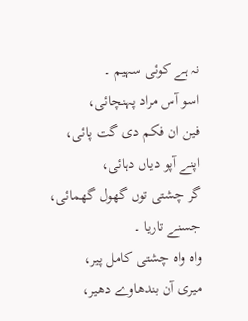نہ ہے کوئی سہیم ۔
اسو آس مراد پہنچائی،
فین ان فکم دی گت پائی،
اپنے آپو دیاں دہائی،
گر چشتی توں گھول گھمائی،
جسنے تاریا ۔
واہ واہ چشتی کامل پیر،
میری آن بندھاوے دھیر،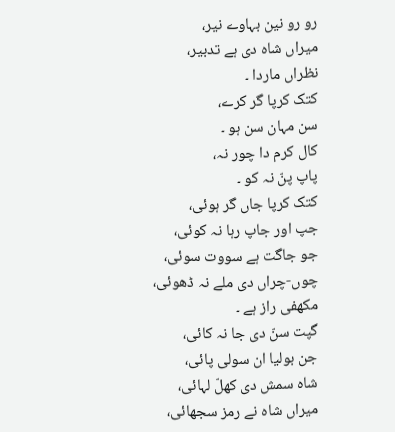رو رو نین بہاوے نیر،
میراں شاہ دی ہے تدبیر،
نظراں ماردا ۔
کتک کرپا گر کرے،
سن مہان سن ہو ۔
کال کرم دا چور نہ،
پاپ پنّ نہ کو ۔
کتک کرپا جاں گر ہوئی،
جپ اور جاپ رہا نہ کوئی،
جو جاگت ہے سووت سوئی،
چوں-چراں دی ملے نہ ڈھوئی،
مکھفی راز ہے ۔
گپت سنّ دی جا نہ کائی،
جن بولیا ان سولی پائی،
شاہ سمش دی کھلّ لہائی،
میراں شاہ نے رمز سجھائی،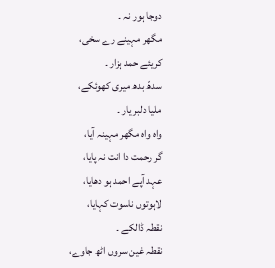دوجا ہور نہ ۔
مگھر مہینے رے سخی،
کریئے حمد ہزار ۔
سدھّ بدھ میری کھوئکے،
ملیا دلبر یار ۔
واہ واہ مگھر مہینہ آیا،
گر رحمت دا انت نہ پایا،
عہد آپے احمد ہو دھایا،
لاہوتوں ناسوت کہایا،
نقطہ ڈالکے ۔
نقطہ غین سروں اٹھ جاوے،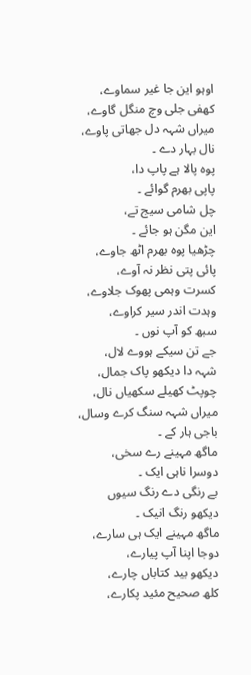اوہو این جا غیر سماوے،
کھفی جلی وچ منگل گاوے،
میراں شہہ دل جھاتی پاوے،
نال بہار دے ۔
پوہ پالا ہے پاپ دا،
پاپی بھرم گوائے ۔
چل شامی سیج تے،
این مگن ہو جائے ۔
چڑھیا پوہ بھرم اٹھ جاوے،
پائی پتی نظر نہ آوے،
کسرت وہمی پھوک جلاوے،
وہدت اندر سیر کراوے،
سبھ کو آپ نوں ۔
جے تن سیکے ہووے لال،
شہہ دا دیکھو پاک جمال،
چوپٹ کھیلے سکھیاں نال،
میراں شہہ سنگ کرے وسال،
باجی ہار کے ۔
ماگھ مہینے رے سخی،
دوسرا ناہی ایک ۔
بے رنگی دے رنگ سیوں
دیکھو رنگ انیک ۔
ماگھ مہینے ایک ہی سارے،
دوجا اپنا آپ پیارے،
دیکھو بید کتاباں چارے،
کلھ صحیح مئید پکارے،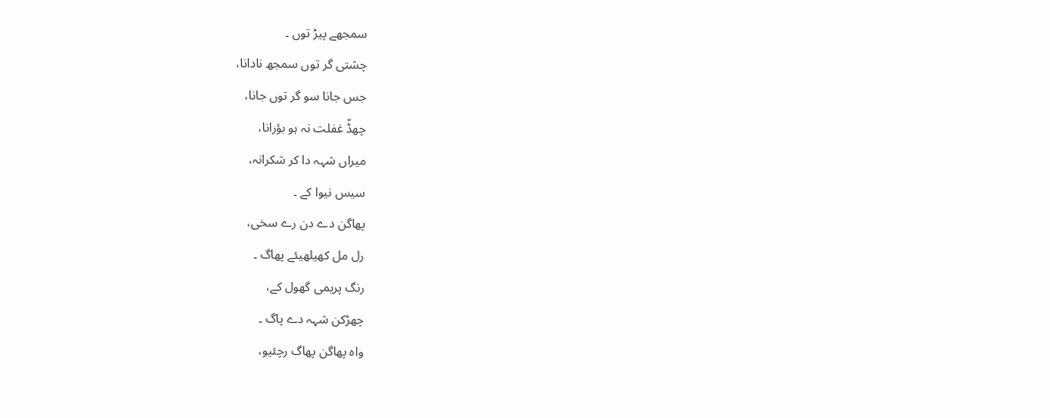سمجھے پیڑ توں ۔
چشتی گر توں سمجھ نادانا،
جس جانا سو گر توں جانا،
چھڈّ غفلت نہ ہو بؤرانا،
میراں شہہ دا کر شکرانہ،
سیس نیوا کے ۔
پھاگن دے دن رے سخی،
رل مل کھیلھیئے پھاگ ۔
رنگ پریمی گھول کے،
چھڑکن شہہ دے پاگ ۔
واہ پھاگن پھاگ رچئیو،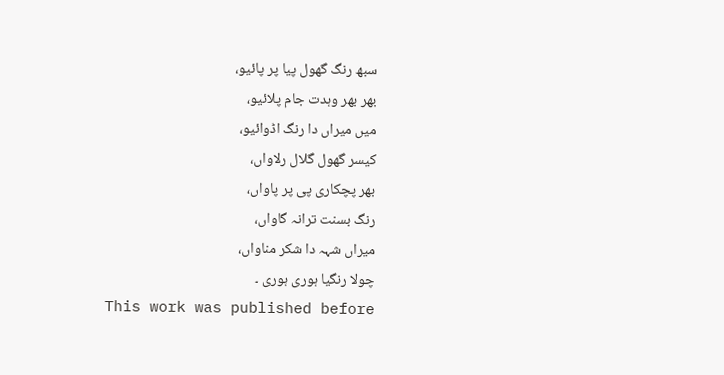سبھ رنگ گھول پیا پر پائیو،
بھر بھر وہدت جام پلائیو،
میں میراں دا رنگ اڈوائیو،
کیسر گھول گلال رلاواں،
بھر پچکاری پی پر پاواں،
رنگ بسنت ترانہ گاواں،
میراں شہہ دا شکر مناواں،
چولا رنگیا ہوری ہوری ۔
This work was published before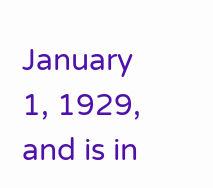January 1, 1929, and is in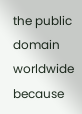the public domain worldwide because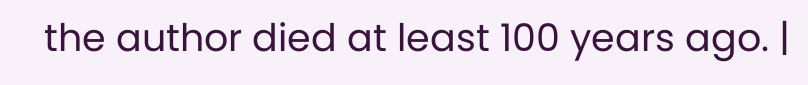the author died at least 100 years ago. |